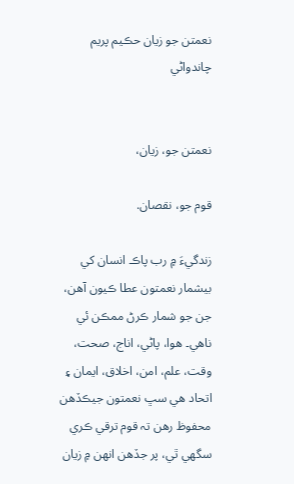نعمتن جو زيان حڪيم پريم چاندواڻي


نعمتن جو، زيان،

قوم جو، نقصان.

زندگيءَ ۾ رب پاڪ انسان کي بيشمار نعمتون عطا ڪيون آهن، جن جو شمار ڪرڻ ممڪن ئي ناهي۔ هوا، پاڻي، اناج، صحت، وقت، علم، امن، اخلاق، ايمان ۽ اتحاد هي سڀ نعمتون جيڪڏهن محفوظ رهن تہ قوم ترقي ڪري سگهي ٿي، پر جڏهن انهن ۾ زيان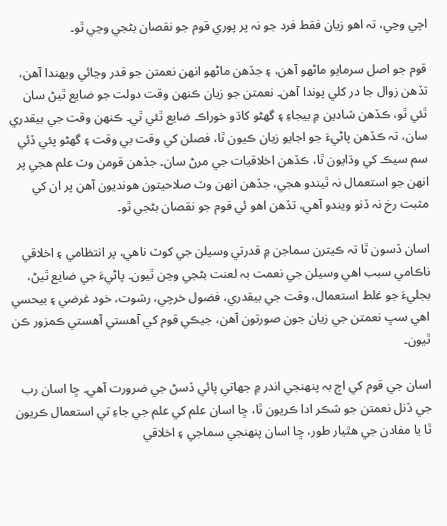اچي وڃي، تہ اهو زيان فقط فرد جو نہ پر پوري قوم جو نقصان بڻجي وڃي ٿو۔

قوم جو اصل سرمايو ماڻهو آهن، ۽ جڏهن ماڻهو انهن نعمتن جو قدر وڃائي ويهندا آهن، تڏهن زوال جا در کلي پوندا آهن۔ نعمتن جو زيان ڪنهن وقت دولت جو ضايع ٿيڻ سان ٿئي ٿو، ڪڏهن شادين ۾ بيجاءِ ۽ گهڻو کاڌو خوراڪ ضايع ٿئي ٿي۔ ڪنهن وقت جي بيقدري سان، تہ ڪڏهن پاڻيءَ جو اجايو زيان ڪيون ٿا، فصلن کي وقت بي وقت ۽ گهڻو پئي ڏئي سم سيڪ کي وڌايون ٿا، ڪڏهن اخلاقيات جي مرڻ سان۔ جڏهن قومن وٽ علم هجي پر انهن جو استعمال نہ ٿيندو هجي، جڏهن انهن وٽ صلاحيتون هونديون آهن پر ان کي مثبت رخ نہ ڏنو ويندو آهي، تڏهن اهو ئي قوم جو نقصان بڻجي ٿو۔

اسان ڏسون ٿا تہ ڪيترن سماجن ۾ قدرتي وسيلن جي کوٽ ناهي، پر انتظامي ۽ اخلاقي ناڪامي سبب اهي وسيلن جي نعمت بہ لعنت بڻجي وڃن ٿيون۔ پاڻيءَ جي ضايع ٿيڻ، بجليءَ جو غلط استعمال، وقت جي بيقدري، فضول خرچي، رشوت، خود غرضي ۽ بيحسي اهي سڀ نعمتن جي زيان جون صورتون آهن، جيڪي قوم کي آهستي آهستي ڪمزور ڪن ٿيون۔

اسان جي قوم کي اڄ بہ پنهنجي اندر ۾ جھاتي پائي ڏسڻ جي ضرورت آهي۔ ڇا اسان رب جي ڏنل نعمتن جو شڪر ادا ڪريون ٿا، ڇا اسان علم کي علم جي جاءِ تي استعمال ڪريون ٿا يا مفادن جي هٿيار طور، ڇا اسان پنهنجي سماجي ۽ اخلاقي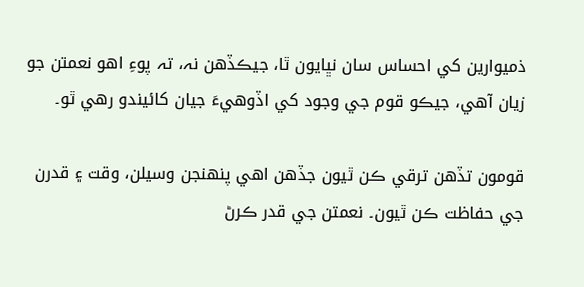ذميوارين کي احساس سان نڀايون ٿا، جيڪڏهن نہ، تہ پوءِ اهو نعمتن جو زيان آهي، جيڪو قوم جي وجود کي اڏوهيءَ جيان کائيندو رهي ٿو۔

قومون تڏهن ترقي ڪن ٿيون جڏهن اهي پنهنجن وسيلن، وقت ۽ قدرن جي حفاظت ڪن ٿيون۔ نعمتن جي قدر ڪرڻ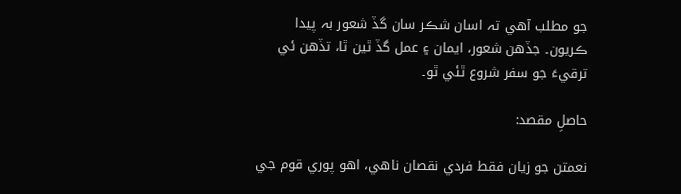جو مطلب آهي تہ اسان شڪر سان گڏ شعور بہ پيدا ڪريون۔ جڏهن شعور، ايمان ۽ عمل گڏ ٿين ٿا، تڏهن ئي ترقيءَ جو سفر شروع ٿئي ٿو۔

حاصلِ مقصد:

نعمتن جو زيان فقط فردي نقصان ناهي، اهو پوري قوم جي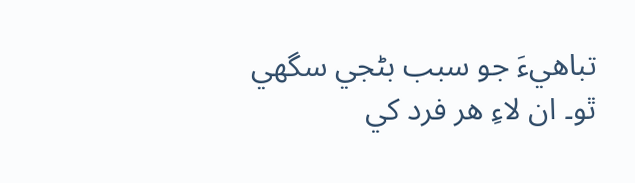تباهيءَ جو سبب بڻجي سگهي ٿو۔ ان لاءِ هر فرد کي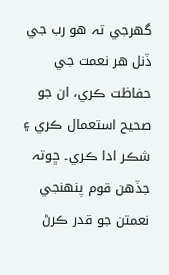گهرجي تہ هو رب جي ڏنل هر نعمت جي حفاظت ڪري، ان جو صحيح استعمال ڪري ۽ شڪر ادا ڪري۔ ڇوتہ جڏهن قوم پنهنجي نعمتن جو قدر ڪرڻ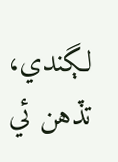لڳندي، تڏهن ئي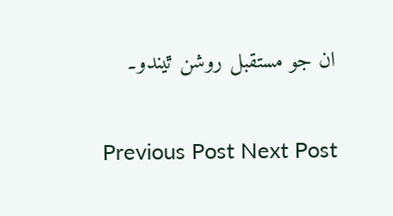ان جو مستقبل روشن ٿيندو۔


Previous Post Next Post